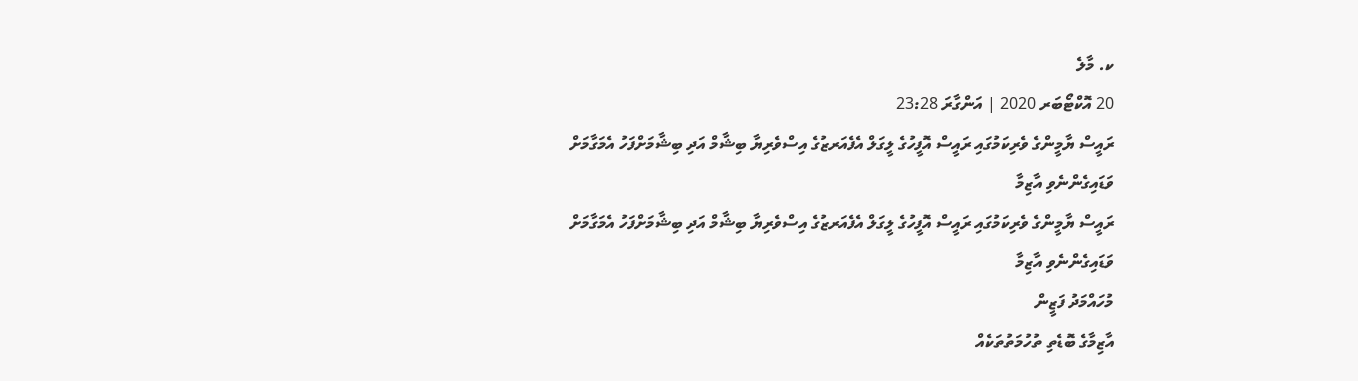ކ. މާލެ
20 އޮކްޓޯބަރ 2020 | އަންގާރަ 23:28
ރައީސް ޔާމީންގެ ވެރިކަމުގައި ރައީސް އޮފީހުގެ ލީގަލް އެފެއަރޒުގެ އިސްވެރިޔާ ބިޝާމް އަދި ބިޝާމަށްފަހު އެމަގާމަށް ވަޑައިގެންނެވި އާޒިމާ
ރައީސް ޔާމީންގެ ވެރިކަމުގައި ރައީސް އޮފީހުގެ ލީގަލް އެފެއަރޒުގެ އިސްވެރިޔާ ބިޝާމް އަދި ބިޝާމަށްފަހު އެމަގާމަށް ވަޑައިގެންނެވި އާޒިމާ
މުހައްމަދު ފަޒީން
އާޒިމާގެ ބޮޑެތި ތުހުމަތުތަކެއް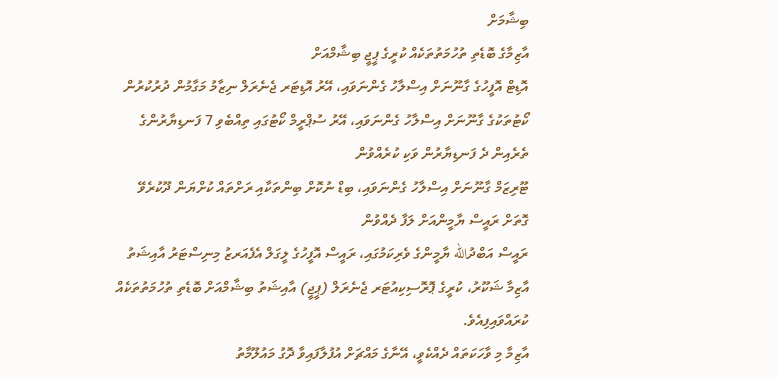ބިޝާމަށް
އާޒިމާގެ ބޮޑެތި ތުހުމަތުތަކެއް ކުރީގެ ޕީޖީ ބިޝާމްއަށް
އޮޑިޓް އޮފީހުގެ ގާނޫނަށް އިސްލާހު ގެންނަވައި، އޭރު އޮޑިޓަރ ޖެނެރަލް ނިޒާމު މަގާމުން ދުރުކުރުން
ކޯޓުތަކުގެ ގާނޫނަށް އިސްލާހު ގެންނަވައި، އޭރު ސުޕްރީމް ކޯޓުގައި ތިއްބެވި 7 ފަނޑިޔާރުންގެ ތެރެއިން ދެ ފަނޑިޔާރުން ވަކި ކުރެއްވުން
ޓޫރިޒަމް ގާނޫނަށް އިސްލާހު ގެންނަވައި، ބިޑް ނުކޮށް ބިންތަކާއި ރަށްތައް ކުށްޔަން ދޫކުރެވޭ ގޮތަށް ރައީސް ޔާމީންއަށް ލަފާ ދެއްވުން
ރައީސް އަބްދުالله ޔާމީންގެ ވެރިކަމުގައި، ރައީސް އޮފީހުގެ ލީގަލް އެފެއަރޒު މިނިސްޓަރު އާއިޝަތު އާޒިމާ ޝަކޫރު، ކުރީގެ ޕޮރޮސިކިއުޓަރ ޖެނެރަލް (ޕީޖީ) އާއިޝަތު ބިޝާމްއަށް ބޮޑެތި ތުހުމަތުތަކެއް ކުރައްވައިފިއެވެ.
އާޒިމާ މި ވާހަކަތައް ދެއްކެވީ، އޭނާގެ މައްޗަށް އުފުލާފައިވާ ދޮގު މައުލޫމާތު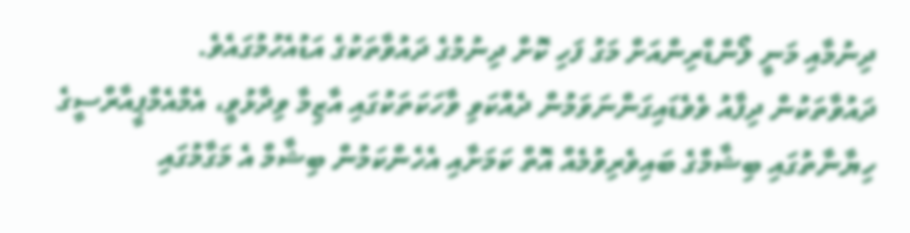ދިނުމާއި މަނީ ލޯންޑްރިންއަށް މަގު ފަހި ކޮށް ދިނުމުގެ ދައުވާތަކުގެ އަޑުއެހުމުގައެވެ.
ދައުވާތަކުން ދިފާއު ވެވެޑައިގަންނަވަމުން ދެއްކަވި ވާހަކަތަކުގައި އާޒިމާ ވިދާޅުވީ، އެމްއެމްޕީއާރްސީގެ ހިޔާނާތުގައި ބިޝާމްގެ ބައިވެރިވުމެއް އޮތް ކަމަށާއި އެހެންކަމުން ބިޝާމް އެ މަގާމުގައި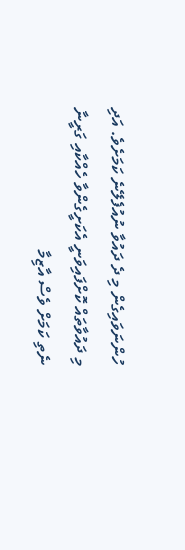ހުންނަވައިގެން މި ދެ ދައުވާ ނުއުފެލޭނެ ކަމަށެވެ. އަދި މި ދައުވާތައް ކޮށްފައިވަނީ އެކަށީގެންވާ ހެއްކާއި ގަރީނާ ނެތި ކަމަށް ވެސް އާޒިމާ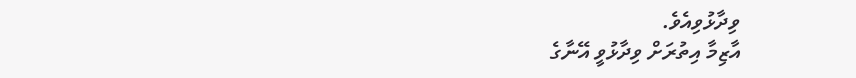ވިދާޅުވިއެވެ.
އާޒިމާ އިތުރަށް ވިދާޅުވީ އޭނާގެ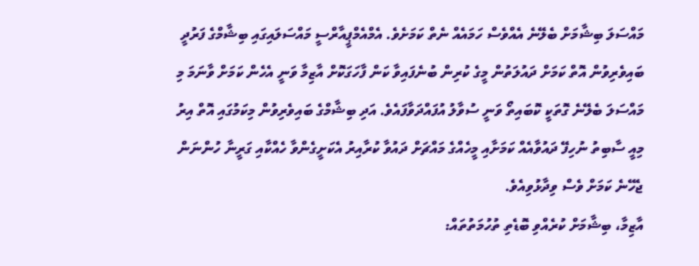މައްސަލަ ބިޝާމަށް ބެލޭނެ އެއްވެސް ހަމައެއް ނެތް ކަމަށެވެ. އެމްއެމްޕީއާރްސީ މައްސަލައިގައި ބިޝާމްގެ ފަރުދީ ބައިވެރިވުން އޮތް ކަމަށް ދައުލަތުން މީގެ ކުރިން ބުނެފައިވާ ކަން ފާހަގަކޮށް އާޒިމާ ވަނީ އެހެން ކަމަށް ވާނަމަ މި މައްސަލަ ބެލޭނެ ގޮތަކީ ކޮބައިތޯ ވަނީ ސުވާލު އުފައްދަވާފައެވެ. އަދި ބިޝާމްގެ ބައިވެރިވުން މިކަމުގައި އޮތް އިރު މިއީ ސާބިތު ނުހިފޭ ދައުވާއެއް ކަމަށާއި މީހެއްގެ މައްޗަށް ދައުވާ ކުރާއިރު އެކަށީގެންވާ ހެއްކާއި ގަރީނާ ހުންނަން ޖެހޭނެ ކަމަށް ވެސް ވިދާޅުވިއެވެ.
އާޒިމާ، ބިޝާމަށް ކުރެއްވި ބޮޑެތި ތުހުމަތުތައް: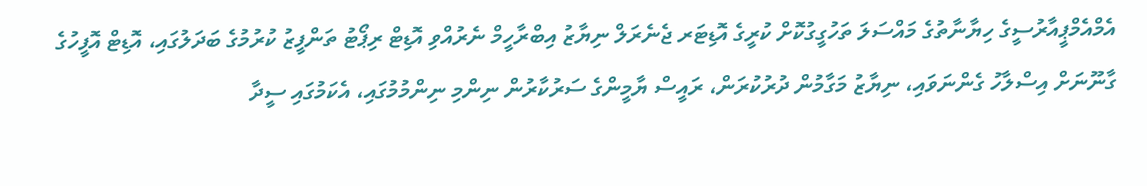އެމްއެމްޕީއާރުސީގެ ހިޔާނާތުގެ މައްސަލަ ތަހުގީގުކޮށް ކުރީގެ އޮޑިޓަރ ޖެނެރަލް ނިޔާޒު އިބްރާހީމް ނެރުއްވި އޮޑިޓް ރިޕޯޓު ތަންފީޒު ކުރުމުގެ ބަދަލުގައި، އޮޑިޓް އޮފީހުގެ ގާނޫނަށް އިސްލާހު ގެންނަވައި، ނިޔާޒު މަގާމުން ދުރުކުރަން، ރައީސް ޔާމީންގެ ސަރުކާރުން ނިންމި ނިންމުމުގައި، އެކަމުގައި ސީދާ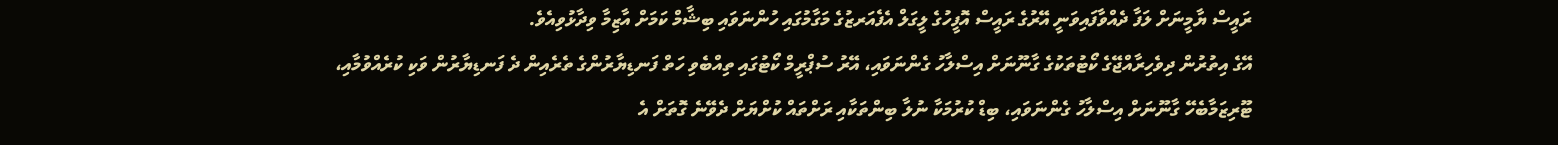ރައީސް ޔާމީނަށް ލަފާ ދެއްވާފައިވަނީ އޭރުގެ ރައީސް އޮފީހުގެ ލީގަލް އެފެއަރޒުގެ މަގާމުގައި ހުންނަވައި ބިޝާމް ކަމަށް އާޒިމާ ވިދާޅުވިއެވެ.
އޭގެ އިތުރުން ދިވެހިރާއްޖޭގެ ކޯޓުތަކުގެ ގާނޫނަށް އިސްލާހު ގެންނަވައި، އޭރު ސުޕްރީމް ކޯޓުގައި ތިއްބެވި ހަތް ފަނޑިޔާރުންގެ ތެރެއިން ދެ ފަނޑިޔާރުން ވަކި ކުރެއްވުމާއި، ޓޫރިޒަމާބެހޭ ގާނޫނަށް އިސްލާހު ގެންނަވައި، ބިޑް ކުރުމަކާ ނުލާ ބިންތަކާއި ރަށްތައް ކުށްޔަށް ދެވޭނެ ގޮތަށް އެ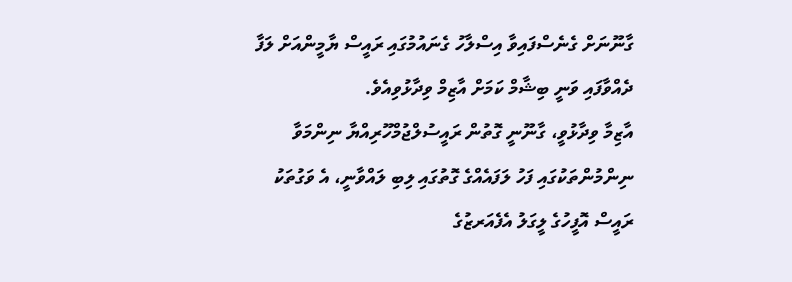ގާނޫނަށް ގެނެސްފައިވާ އިސްލާހު ގެނައުމުގައި ރައީސް ޔާމީންއަށް ލަފާ ދެއްވާފައި ވަނީ ބިޝާމް ކަމަށް އާޒިމް ވިދާޅުވިއެވެ.
އާޒިމާ ވިދާޅުވީ، ގާނޫނީ ގޮތުން ރައީސުލްޖުމްހޫރިއްޔާ ނިންމަވާ ނިންމުންތަކުގައި ފަހު ލަފައެއްގެ ގޮތުގައި ލިބި ލައްވާނީ، އެ ވަގުތަކު ރައީސް އޮފީހުގެ ލީގަލު އެފެއަރޒުގެ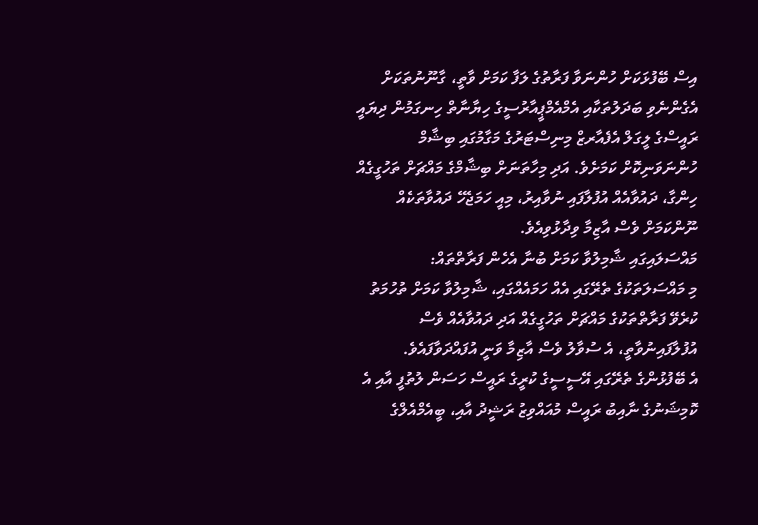އިސް ބޭފުޅަކަށް ހުންނަވާ ފަރާތުގެ ލަފާ ކަމަށް ވާތީ، ގާނޫނުތަކަށް އެގެންނެވި ބަދަލުތަކާއި އެމްއެމްޕީއާރުސީގެ ހިޔާނާތް ހިނގަމުން ދިޔައީ ރައީސްގެ ލީގަލް އެފެއާރޒް މިނިސްޓަރުގެ މަގާމުގައި ބިޝާމް ހުންނަވަނިކޮށް ކަމަށެވެ. އަދި މިހާތަނަށް ބިޝާމްގެ މައްޗަށް ތަހުގީގެއް ހިންގާ، ދައުވާއެއް އުފުލާފައި ނުވާއިރު، މިއީ ހަމަޖެހޭ ދައުވާތަކެއް ނޫންކަމަށް ވެސް އާޒިމާ ވިދާޅުވިއެވެ.
މައްސަލައިގައި ޝާމިލުވާ ކަމަށް ބުނާ އެހެން ފަރާތްތައް:
މި މައްސަލަތަކުގެ ތެރޭގައި އެއް ހަމައެއްގައި، ޝާމިލުވާ ކަމަށް ތުހުމަތު ކުރެވޭ ފަރާތްތަކުގެ މައްޗަށް ތަހުގީގެއް އަދި ދައުވާއެއް ވެސް އުފުލާފައިނުވާތީ، އެ ސުވާލު ވެސް އާޒިމާ ވަނީ އުފައްދަވާފައެވެ.
އެ ބޭފުޅުންގެ ތެރޭގައި އޭސީސީގެ ކުރީގެ ރައީސް ހަސަން ލުތުފީ އާއި އެ ކޮމިޝަނުގެ ނާއިބު ރައީސް މުއައްވިޒު ރަޝީދު އާއި، ބީއެމްއެލްގެ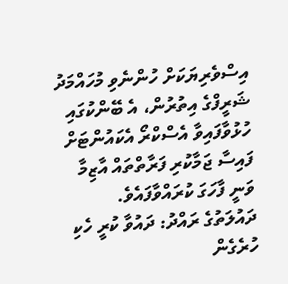އިސްވެރިޔަކަށް ހުންނެވި މުހައްމަދު ޝަރީފްގެ އިތުރުން، އެ ބޭންކުގައި ހުޅުވާފައިވާ އެސްކްރޯ އެކައުންޓަށް ފައިސާ ޖަމާކުރި ފަރާތްތައް އާޒިމާ ވަނީ ފާހަގަ ކުރައްވާފައެވެ.
ދައުލަތުގެ ރައްދު: ދައުވާ ކުރީ ހެކި ހުރެގެން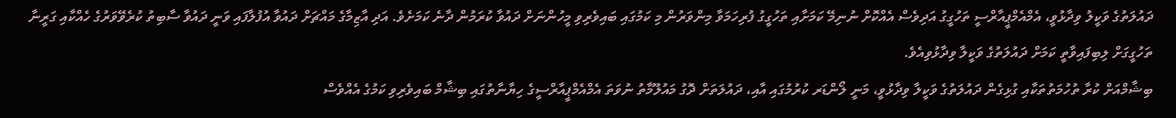ދައުލަތުގެ ވަކީލު ވިދާޅުވީ، އެމްއެމްޕީއާރްސީ ތަހުގީގު އަދިވެސް އެއްކޮށް ނުނިމޭ ކަމަށާއި ތަހުގީގު ފުރިހަމަވާ މިންވަރުން މި ކަމުގައި ބައިވެރިވި މީހުންނަށް ދައުވާ ކުރަމުން ދާނެ ކަމަށެވެ. އަދި އާޒިމާގެ މައްޗަށް ދައުވާ އުފުލާފައި ވަނީ ދައުވާ ސާބިތު ކުރެވޭވަރުގެ ހެއްކާއި ގަރީނާ ތަހުގީގަށް ލިބިފައިވާތީ ކަމަށް ދައުލަތުގެ ވަކީލާ ވިދާޅުވިއެވެ.
ބިޝާމްއަށް ކުރާ ތުހުމަތުތަކާއި ގުޅިގެން ދައުލަތުގެ ވަކީލާ ވިދާޅުވީ، މަނީ ލޯންޑަރ ކުރުމުގައި އާއި، ދައުލަތަށް ދޮގު މައުލޫމާތު ނުވަތަ އެމްއެމްޕީއާރްސީގެ ހިޔާނާތުގައި ބިޝާމް ބައިވެރިވި ކަމުގެ އެއްވެސް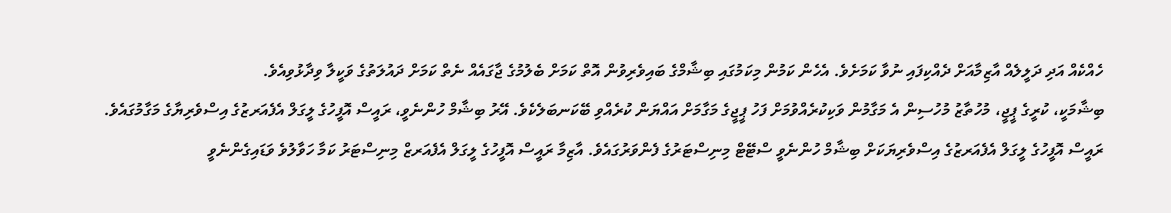ހެއްކެއް އަދި ދަލީލެއް އާޒިމާއަށް ދެއްކިފައި ނުވާ ކަމަށެވެ. އެހެން ކަމުން މިކަމުގައި ބިޝާމްގެ ބައިވެރިވުން އޮތް ކަމަށް ބެލުމުގެ ޖާގައެއް ނެތް ކަމަށް ދައުލަތުގެ ވަކީލާ ވިދާޅުވިއެވެ.
ބިޝާމަކީ، ކުރީގެ ޕީޖީ، މުހުތާޒު މުހުސިން އެ މަގާމުން ވަކިކުރެއްވުމަށް ފަހު ޕީޖީގެ މަގާމަށް އައްޔަން ކުރެއްވި ބޭކަނބަލެކެވެ. އޭރު ބިޝާމް ހުންނެވީ، ރައީސް އޮފީހުގެ ލީގަލް އެފެއަރޒުގެ އިސްވެރިޔާގެ މަގާމުގައެވެ.
ރައީސް އޮފީހުގެ ލީގަލް އެފެއަރޒުގެ އިސްވެރިޔަކަށް ބިޝާމް ހުންނެވީ ސްޓޭޓް މިނިސްޓަރުގެ ފެންވަރުގައެވެ. އާޒިމާ ރައީސް އޮފީހުގެ ލީގަލް އެފެއަރޒް މިނިސްޓަރު ކަމާ ހަވާލުވެ ވަޑައިގެންނެވީ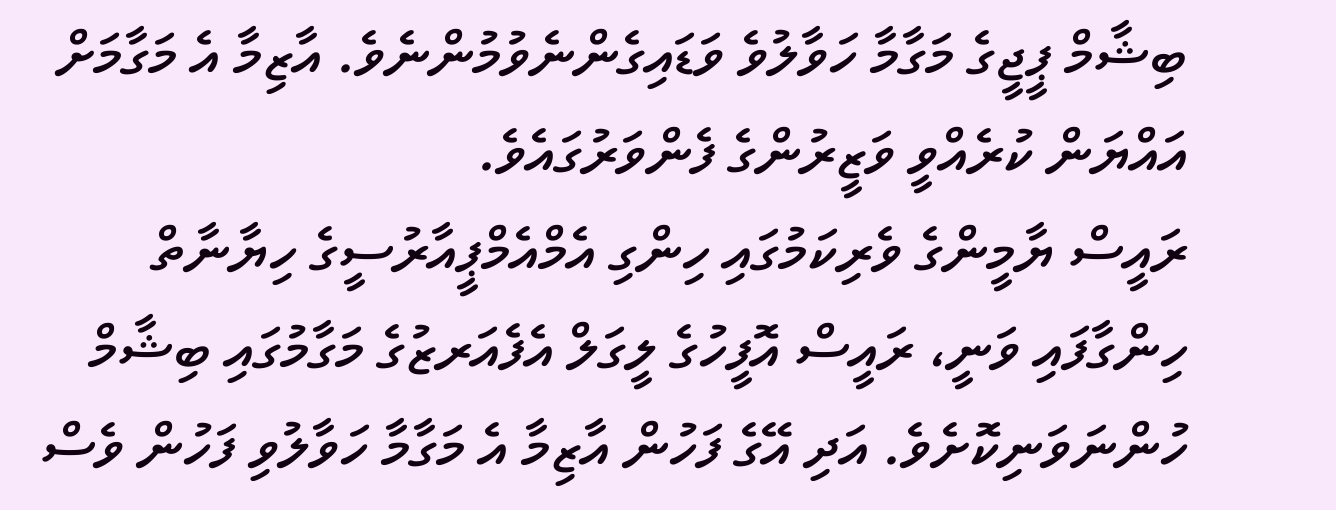ބިޝާމް ޕީޖީގެ މަގާމާ ހަވާލުވެ ވަޑައިގެންނެވުމުންނެވެ. އާޒިމާ އެ މަގާމަށް އައްޔަން ކުރެއްވީ ވަޒީރުންގެ ފެންވަރުގައެވެ.
ރައީސް ޔާމީންގެ ވެރިކަމުގައި ހިންގި އެމްއެމްޕީއާރުސީގެ ހިޔާނާތް ހިންގާފައި ވަނީ، ރައީސް އޮފީހުގެ ލީގަލް އެފެއަރޒުގެ މަގާމުގައި ބިޝާމް ހުންނަވަނިކޮށެވެ. އަދި އޭގެ ފަހުން އާޒިމާ އެ މަގާމާ ހަވާލުވި ފަހުން ވެސް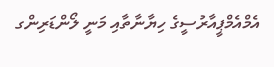އެމްއެމްޕީއާރުސީގެ ހިޔާނާތާއި މަނީ ލޯންޑަރިންގ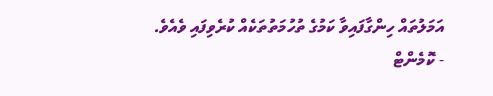އަމަލުތައް ހިންގާފައިވާ ކަމުގެ ތުހުމަތުތަކެއް ކުރެވިފައި ވެއެވެ.
- ކޮމެންޓް